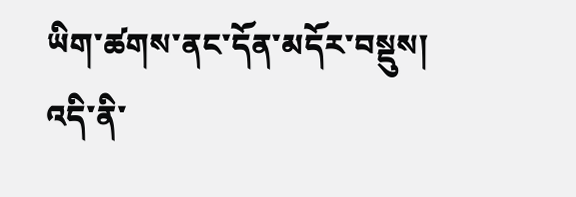ཡིག་ཚགས་ནང་དོན་མདོར་བསྡུས།
འདི་ནི་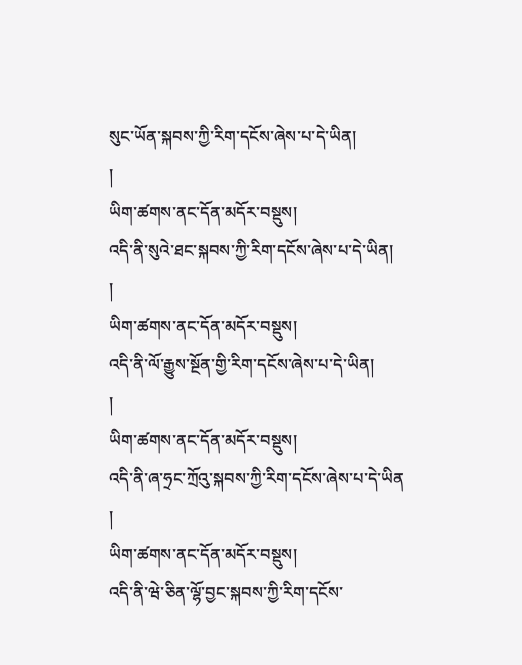སུང་ཡོན་སྐབས་ཀྱི་རིག་དངོས་ཞེས་པ་དེ་ཡིན།
།
ཡིག་ཚགས་ནང་དོན་མདོར་བསྡུས།
འདི་ནི་སུའེ་ཐང་སྐབས་ཀྱི་རིག་དངོས་ཞེས་པ་དེ་ཡིན།
།
ཡིག་ཚགས་ནང་དོན་མདོར་བསྡུས།
འདི་ནི་ལོ་རྒྱུས་སྔོན་གྱི་རིག་དངོས་ཞེས་པ་དེ་ཡིན།
།
ཡིག་ཚགས་ནང་དོན་མདོར་བསྡུས།
འདི་ནི་ཞ་ཧྲང་ཀྲོའུ་སྐབས་ཀྱི་རིག་དངོས་ཞེས་པ་དེ་ཡིན
།
ཡིག་ཚགས་ནང་དོན་མདོར་བསྡུས།
འདི་ནི་ཝེ་ཅིན་ལྷོ་བྱང་སྐབས་ཀྱི་རིག་དངོས་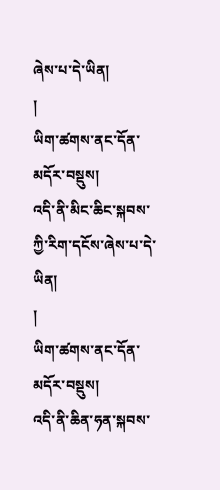ཞེས་པ་དེ་ཡིན།
།
ཡིག་ཚགས་ནང་དོན་མདོར་བསྡུས།
འདི་ནི་མིང་ཆིང་སྐབས་ཀྱི་རིག་དངོས་ཞེས་པ་དེ་ཡིན།
།
ཡིག་ཚགས་ནང་དོན་མདོར་བསྡུས།
འདི་ནི་ཆིན་ཧན་སྐབས་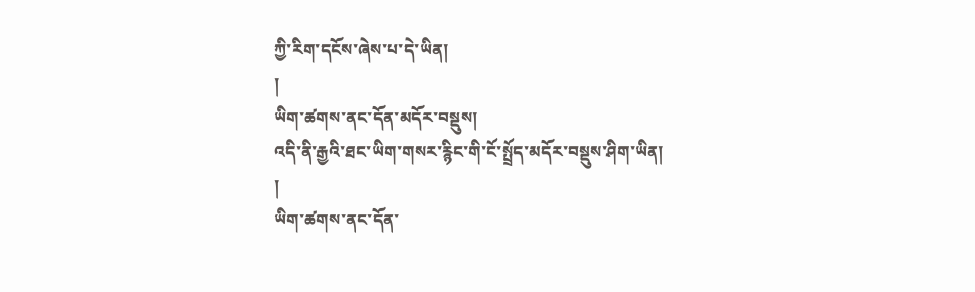ཀྱི་རིག་དངོས་ཞེས་པ་དེ་ཡིན།
།
ཡིག་ཚགས་ནང་དོན་མདོར་བསྡུས།
འདི་ནི་རྒྱའི་ཐང་ཡིག་གསར་རྙིང་གི་ངོ་སྤྲོད་མདོར་བསྡུས་ཤིག་ཡིན།
།
ཡིག་ཚགས་ནང་དོན་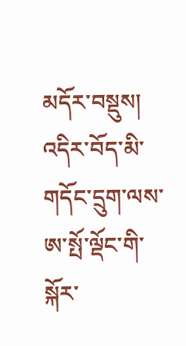མདོར་བསྡུས།
འདིར་བོད་མི་གདོང་དྲུག་ལས་ཨ་སྤོ་ལྡོང་གི་སྐོར་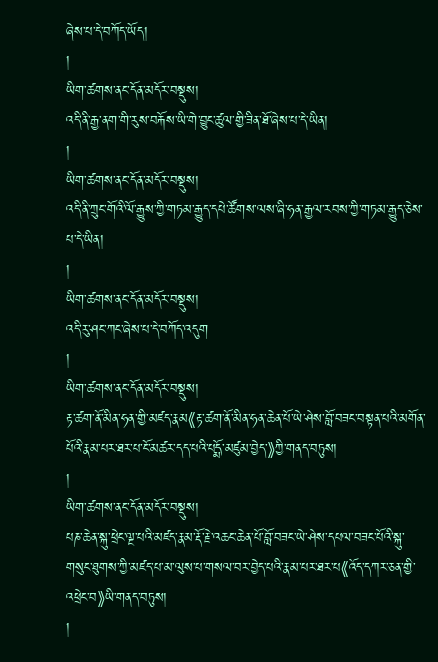ཞེས་པ་དེ་བཀོད་ཡོད།
།
ཡིག་ཚགས་ནང་དོན་མདོར་བསྡུས།
འདི་ནི་རྒྱ་ནག་གི་རུས་བརྐོས་ཡི་གེ་བྱུང་ཚུལ་གྱི་ཟིན་ཐོ་ཞེས་པ་དེ་ཡིན།
།
ཡིག་ཚགས་ནང་དོན་མདོར་བསྡུས།
འདི་ནི་ཀྲུང་གོའི་ལོ་རྒྱུས་ཀྱི་གཏམ་རྒྱུད་དཔེ་ཚོགས་ལས་ཞི་ཧན་རྒྱལ་རབས་ཀྱི་གཏམ་རྒྱུད་ཅེས་པ་དེ་ཡིན།
།
ཡིག་ཚགས་ནང་དོན་མདོར་བསྡུས།
འདི་རུ་ཤང་ཀང་ཞེས་པ་དེ་བཀོད་འདུག
།
ཡིག་ཚགས་ནང་དོན་མདོར་བསྡུས།
རྟ་ཚག་ནོ་མིན་ཧན་གྱི་མཛད་རྣམ《རྟ་ཚག་ནོ་མིན་ཧན་ཆེན་པོ་ཡེ་ཤེས་བློ་བཟང་བསྟན་པའི་མགོན་པོའི་རྣམ་པར་ཐར་པ་ངོ་མཚར་དད་པའི་པདྨོ་མཛུམ་བྱེད་》ཀྱི་གནད་བཏུས།
།
ཡིག་ཚགས་ནང་དོན་མདོར་བསྡུས།
པཎ་ཆེན་སྐུ་ཕྲེང་ལྔ་པའི་མཛད་རྣམ་རྡོ་རྗེ་འཆང་ཆེན་པོ་བློ་བཟང་ཡེ་ཤེས་དཔལ་བཟང་པོའི་སྐུ་གསུང་ཐུགས་ཀྱི་མཛད་པ་མ་ལུས་པ་གསལ་བར་བྱེད་པའི་རྣམ་པར་ཐར་པ《འོད་དཀར་ཅན་གྱི་འཕྲེང་བ》ཡི་གནད་བཏུས།
།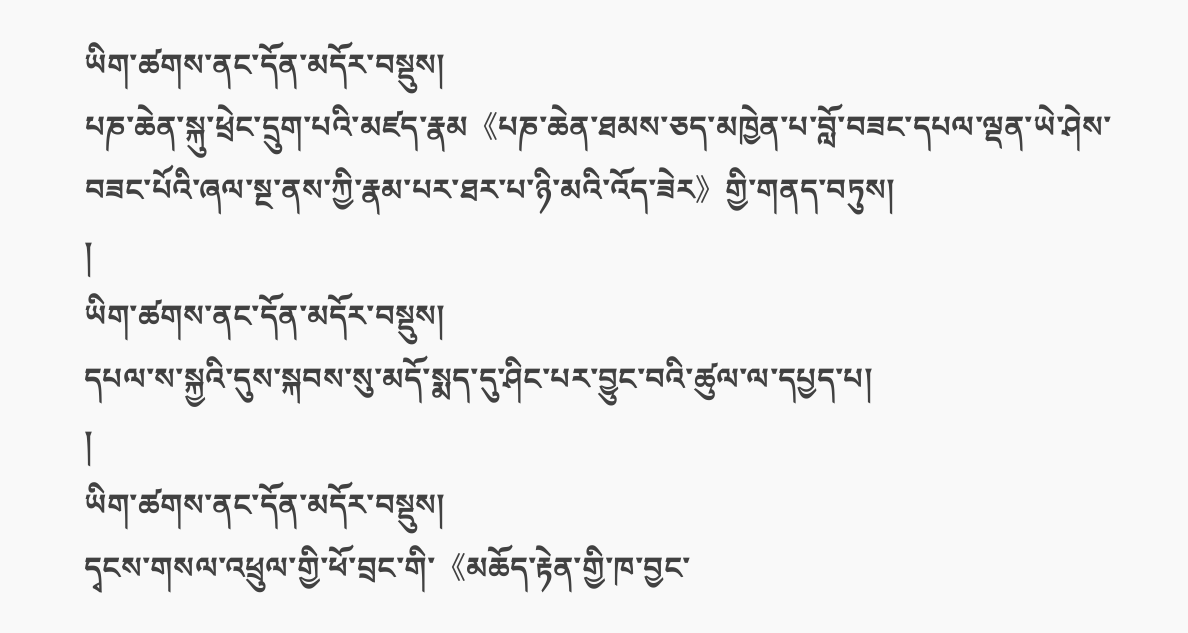ཡིག་ཚགས་ནང་དོན་མདོར་བསྡུས།
པཎ་ཆེན་སྐུ་ཕྲེང་དྲུག་པའི་མཛད་རྣམ《པཎ་ཆེན་ཐམས་ཅད་མཁྱེན་པ་བློ་བཟང་དཔལ་ལྡན་ཡེ་ཤེས་བཟང་པོའི་ཞལ་སྔ་ནས་ཀྱི་རྣམ་པར་ཐར་པ་ཉི་མའི་འོད་ཟེར》གྱི་གནད་བཏུས།
།
ཡིག་ཚགས་ནང་དོན་མདོར་བསྡུས།
དཔལ་ས་སྐྱའི་དུས་སྐབས་སུ་མདོ་སྨད་དུ་ཤིང་པར་བྱུང་བའི་ཚུལ་ལ་དཔྱད་པ།
།
ཡིག་ཚགས་ནང་དོན་མདོར་བསྡུས།
དྭངས་གསལ་འཕྲུལ་གྱི་ཕོ་བྲང་གི་《མཆོད་རྟེན་གྱི་ཁ་བྱང་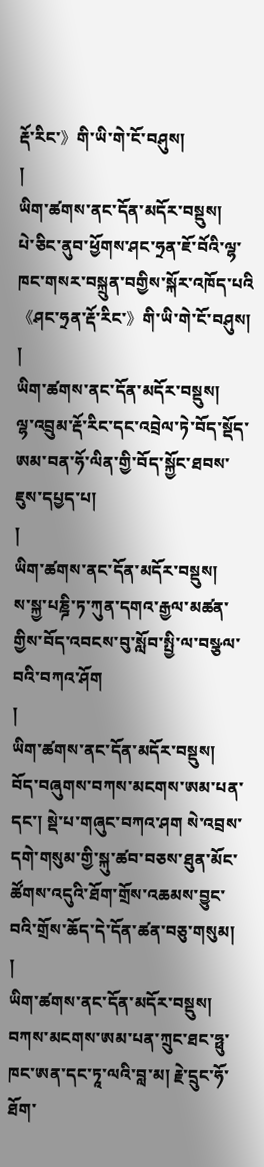རྡོ་རིང་》གི་ཡི་གེ་ངོ་བཤུས།
།
ཡིག་ཚགས་ནང་དོན་མདོར་བསྡུས།
པེ་ཅིང་ནུབ་ཕྱོགས་ཤང་ཧྲན་ཇོ་བོའི་ལྷ་ཁང་གསར་བསྐྲུན་བགྱིས་སྐོར་འཁོད་པའི《ཤང་ཧྲན་རྡོ་རིང་》གི་ཡི་གེ་ངོ་བཤུས།
།
ཡིག་ཚགས་ནང་དོན་མདོར་བསྡུས།
ལྷ་འབྲུམ་རྡོ་རིང་དང་འབྲེལ་ཏེ་བོད་སྡོད་ཨམ་བན་ཧོ་ལིན་གྱི་བོད་སྐྱོང་ཐབས་ཇུས་དཔྱད་པ།
།
ཡིག་ཚགས་ནང་དོན་མདོར་བསྡུས།
ས་སྐྱ་པཎྜི་ཏ་ཀུན་དགའ་རྒྱལ་མཚན་གྱིས་བོད་འབངས་བུ་སློབ་སྤྱི་ལ་བསྩལ་བའི་བཀའ་ཤོག
།
ཡིག་ཚགས་ནང་དོན་མདོར་བསྡུས།
བོད་བཞུགས་བཀས་མངགས་ཨམ་པན་དང་། སྡེ་པ་གཞུང་བཀའ་ཤག སེ་འབྲས་དགེ་གསུམ་གྱི་སྐུ་ཚབ་བཅས་ཐུན་མོང་ཚོགས་འདུའི་ཐོག་གྲོས་འཆམས་བྱུང་བའི་གྲོས་ཆོད་དེ་དོན་ཚན་བཅུ་གསུམ།
།
ཡིག་ཚགས་ནང་དོན་མདོར་བསྡུས།
བཀས་མངགས་ཨམ་པན་ཀྲུང་ཐང་ཧྥུ་ཁང་ཨན་དང་ཏཱ་ལའི་བླ་མ། རྗེ་དྲུང་ཧོ་ཐོག་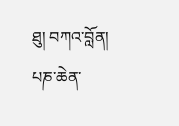ཐུ། བཀའ་བློན། པཎ་ཆེན་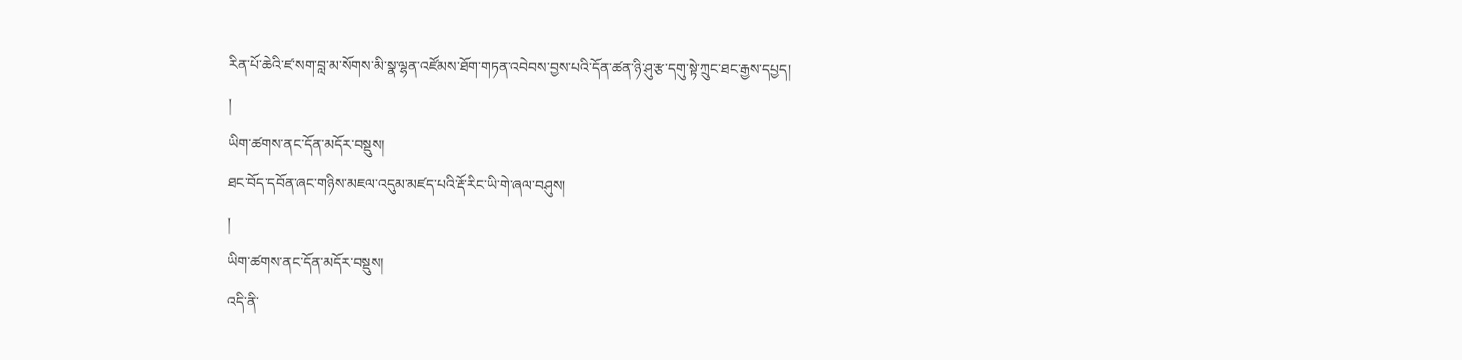རིན་པོ་ཆེའི་ཛ་སག་བླ་མ་སོགས་མི་སྣ་ལྷན་འཛོམས་ཐོག་གཏན་འབེབས་བྱས་པའི་དོན་ཚན་ཉི་ཤུ་རྩ་དགུ་སྟེ་ཀྲུང་ཐང་རྒྱས་དཔྱད།
།
ཡིག་ཚགས་ནང་དོན་མདོར་བསྡུས།
ཐང་བོད་དབོན་ཞང་གཉིས་མཇལ་འདུམ་མཛད་པའི་རྡོ་རིང་ཡི་གེ་ཞལ་བཤུས།
།
ཡིག་ཚགས་ནང་དོན་མདོར་བསྡུས།
འདི་ནི་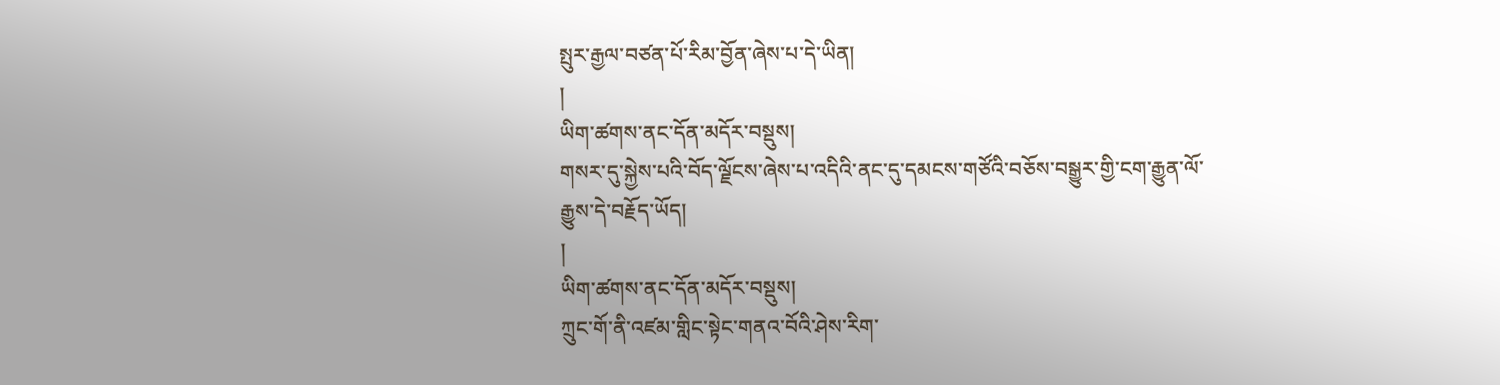སྤུར་རྒྱལ་བཙན་པོ་རིམ་བྱོན་ཞེས་པ་དེ་ཡིན།
།
ཡིག་ཚགས་ནང་དོན་མདོར་བསྡུས།
གསར་དུ་སྐྱེས་པའི་བོད་ལྗོངས་ཞེས་པ་འདིའི་ནང་དུ་དམངས་གཙོའི་བཅོས་བསྒྱུར་གྱི་ངག་རྒྱུན་ལོ་རྒྱུས་དེ་བརྗོད་ཡོད།
།
ཡིག་ཚགས་ནང་དོན་མདོར་བསྡུས།
ཀྲུང་གོ་ནི་འཛམ་གླིང་སྟེང་གནའ་བོའི་ཤེས་རིག་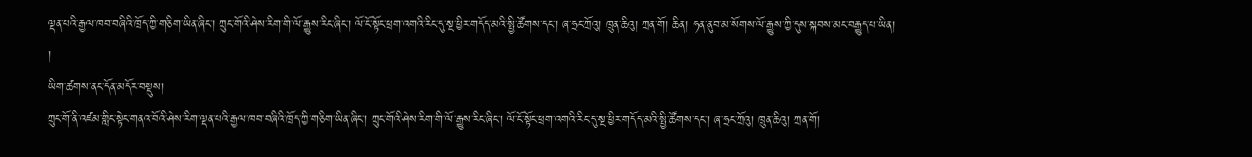ལྡན་པའི་རྒྱལ་ཁབ་བཞིའི་ཁྲོད་ཀྱི་གཅིག་ཡིན་ཞིང་། ཀྲུང་གོའི་ཤེས་རིག་གི་ལོ་རྒྱུས་རིང་ཞིང་། ལོ་ངོ་སྟོང་ཕྲག་འགའི་རིང་དུ་སྔ་ཕྱིར་གདོད་མའི་སྤྱི་ཚོགས་དང་། ཞ་ཧྲང་ཀྲོའུ། ཁྲུན་ཆིའུ། ཀྲན་གོ། ཆིན། ཧན་ནུབ་མ་སོགས་ལོ་རྒྱུས་ཀྱི་དུས་སྐབས་མང་བརྒྱུད་པ་ཡིན།
།
ཡིག་ཚགས་ནང་དོན་མདོར་བསྡུས།
ཀྲུང་གོ་ནི་འཛམ་གླིང་སྟེང་གནའ་བོའི་ཤེས་རིག་ལྡན་པའི་རྒྱལ་ཁབ་བཞིའི་ཁྲོད་ཀྱི་གཅིག་ཡིན་ཞིང་། ཀྲུང་གོའི་ཤེས་རིག་གི་ལོ་རྒྱུས་རིང་ཞིང་། ལོ་ངོ་སྟོང་ཕྲག་འགའི་རིང་དུ་སྔ་ཕྱིར་གདོད་མའི་སྤྱི་ཚོགས་དང་། ཞ་ཧྲང་ཀྲོའུ། ཁྲུན་ཆིའུ། ཀྲན་གོ།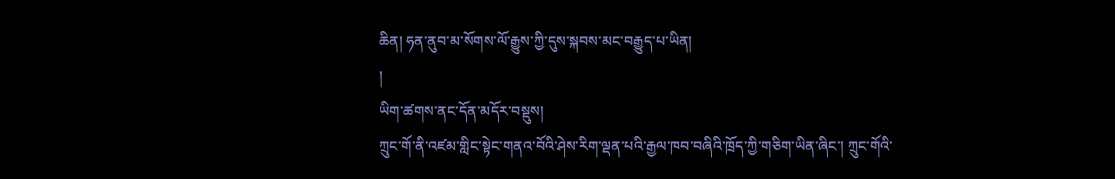ཆིན། ཧན་ནུབ་མ་སོགས་ལོ་རྒྱུས་ཀྱི་དུས་སྐབས་མང་བརྒྱུད་པ་ཡིན།
།
ཡིག་ཚགས་ནང་དོན་མདོར་བསྡུས།
ཀྲུང་གོ་ནི་འཛམ་གླིང་སྟེང་གནའ་བོའི་ཤེས་རིག་ལྡན་པའི་རྒྱལ་ཁབ་བཞིའི་ཁྲོད་ཀྱི་གཅིག་ཡིན་ཞིང་། ཀྲུང་གོའི་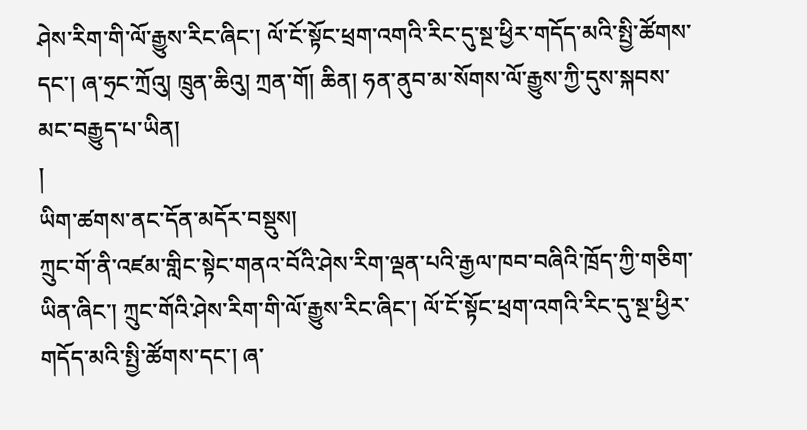ཤེས་རིག་གི་ལོ་རྒྱུས་རིང་ཞིང་། ལོ་ངོ་སྟོང་ཕྲག་འགའི་རིང་དུ་སྔ་ཕྱིར་གདོད་མའི་སྤྱི་ཚོགས་དང་། ཞ་ཧྲང་ཀྲོའུ། ཁྲུན་ཆིའུ། ཀྲན་གོ། ཆིན། ཧན་ནུབ་མ་སོགས་ལོ་རྒྱུས་ཀྱི་དུས་སྐབས་མང་བརྒྱུད་པ་ཡིན།
།
ཡིག་ཚགས་ནང་དོན་མདོར་བསྡུས།
ཀྲུང་གོ་ནི་འཛམ་གླིང་སྟེང་གནའ་བོའི་ཤེས་རིག་ལྡན་པའི་རྒྱལ་ཁབ་བཞིའི་ཁྲོད་ཀྱི་གཅིག་ཡིན་ཞིང་། ཀྲུང་གོའི་ཤེས་རིག་གི་ལོ་རྒྱུས་རིང་ཞིང་། ལོ་ངོ་སྟོང་ཕྲག་འགའི་རིང་དུ་སྔ་ཕྱིར་གདོད་མའི་སྤྱི་ཚོགས་དང་། ཞ་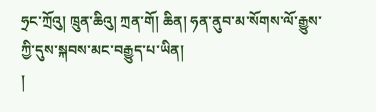ཧྲང་ཀྲོའུ། ཁྲུན་ཆིའུ། ཀྲན་གོ། ཆིན། ཧན་ནུབ་མ་སོགས་ལོ་རྒྱུས་ཀྱི་དུས་སྐབས་མང་བརྒྱུད་པ་ཡིན།
།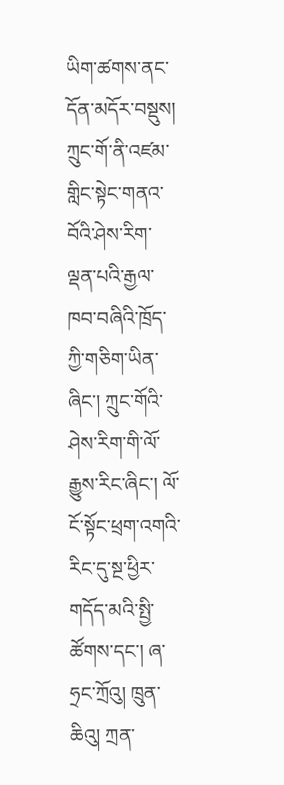ཡིག་ཚགས་ནང་དོན་མདོར་བསྡུས།
ཀྲུང་གོ་ནི་འཛམ་གླིང་སྟེང་གནའ་བོའི་ཤེས་རིག་ལྡན་པའི་རྒྱལ་ཁབ་བཞིའི་ཁྲོད་ཀྱི་གཅིག་ཡིན་ཞིང་། ཀྲུང་གོའི་ཤེས་རིག་གི་ལོ་རྒྱུས་རིང་ཞིང་། ལོ་ངོ་སྟོང་ཕྲག་འགའི་རིང་དུ་སྔ་ཕྱིར་གདོད་མའི་སྤྱི་ཚོགས་དང་། ཞ་ཧྲང་ཀྲོའུ། ཁྲུན་ཆིའུ། ཀྲན་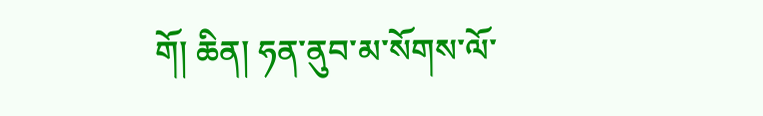གོ། ཆིན། ཧན་ནུབ་མ་སོགས་ལོ་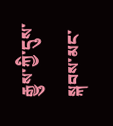རྒྱུས་ཀྱི་དུས་སྐབས་མང་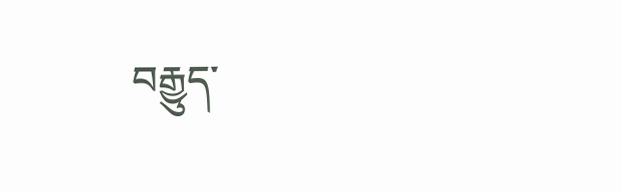བརྒྱུད་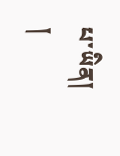པ་ཡིན།
།